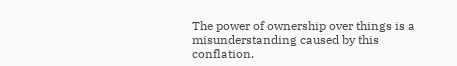The power of ownership over things is a misunderstanding caused by this conflation.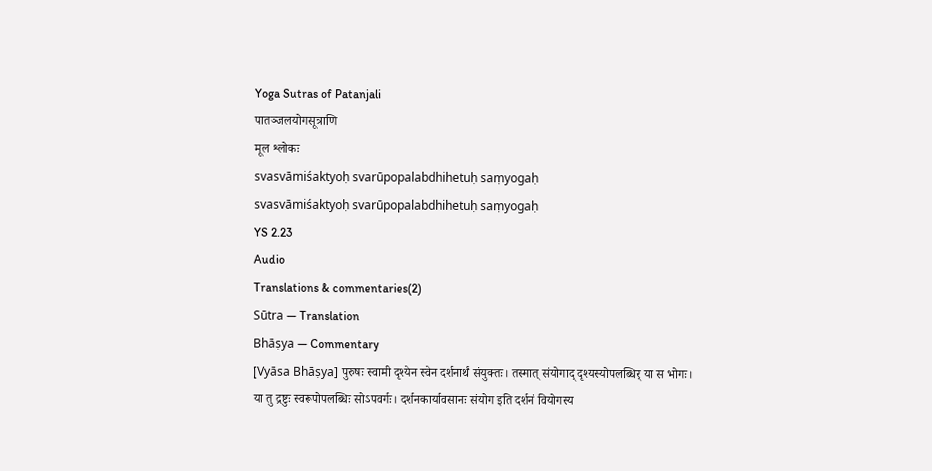Yoga Sutras of Patanjali
पातञ्जलयोगसूत्राणि
मूल श्लोकः
svasvāmiśaktyoḥ svarūpopalabdhihetuḥ saṃyogaḥ
svasvāmiśaktyoḥ svarūpopalabdhihetuḥ saṃyogaḥ
YS 2.23
Audio
Translations & commentaries(2)
Sūtra — Translation
Bhāṣya — Commentary
[Vyāsa Bhāṣya] पुरुषः स्वामी दृश्येन स्वेन दर्शनार्थं संयुक्तः। तस्मात् संयोगाद् दृश्यस्योपलब्धिर् या स भोगः। या तु द्रष्टुः स्वरूपोपलब्धिः सोऽपवर्गः। दर्शनकार्यावसानः संयोग इति दर्शनं वियोगस्य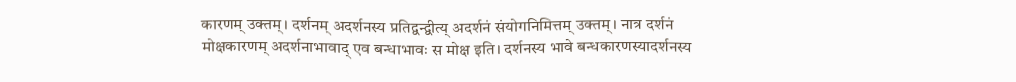कारणम् उक्तम्। दर्शनम् अदर्शनस्य प्रतिद्वन्द्वीत्य् अदर्शनं संयोगनिमित्तम् उक्तम्। नात्र दर्शनं मोक्षकारणम् अदर्शनाभावाद् एव बन्धाभावः स मोक्ष इति। दर्शनस्य भावे बन्धकारणस्यादर्शनस्य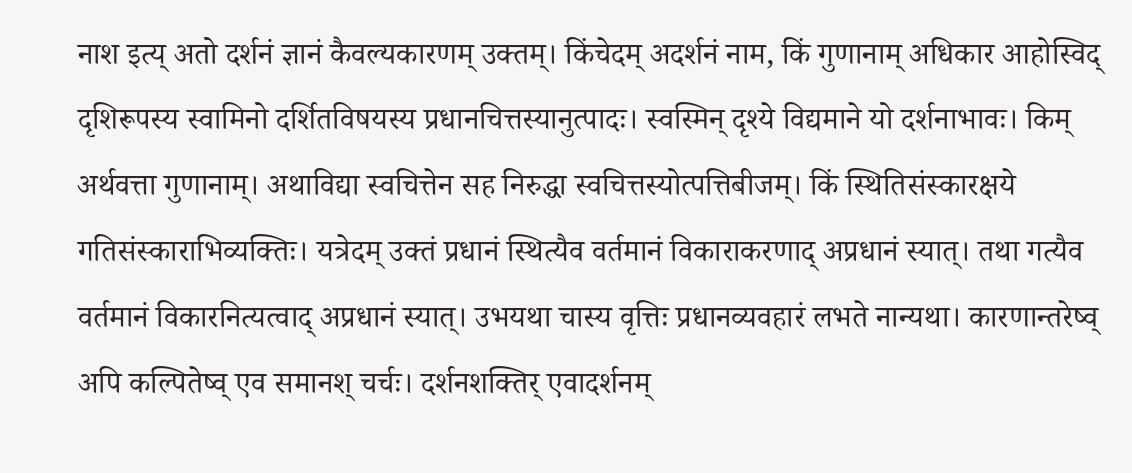नाश इत्य् अतो दर्शनं ज्ञानं कैवल्यकारणम् उक्तम्। किंचेदम् अदर्शनं नाम, किं गुणानाम् अधिकार आहोस्विद् दृशिरूपस्य स्वामिनो दर्शितविषयस्य प्रधानचित्तस्यानुत्पादः। स्वस्मिन् दृश्ये विद्यमाने यो दर्शनाभावः। किम् अर्थवत्ता गुणानाम्। अथाविद्या स्वचित्तेन सह निरुद्धा स्वचित्तस्योत्पत्तिबीजम्। किं स्थितिसंस्कारक्षये गतिसंस्काराभिव्यक्तिः। यत्रेदम् उक्तं प्रधानं स्थित्यैव वर्तमानं विकाराकरणाद् अप्रधानं स्यात्। तथा गत्यैव वर्तमानं विकारनित्यत्वाद् अप्रधानं स्यात्। उभयथा चास्य वृत्तिः प्रधानव्यवहारं लभते नान्यथा। कारणान्तरेष्व् अपि कल्पितेष्व् एव समानश् चर्चः। दर्शनशक्तिर् एवादर्शनम्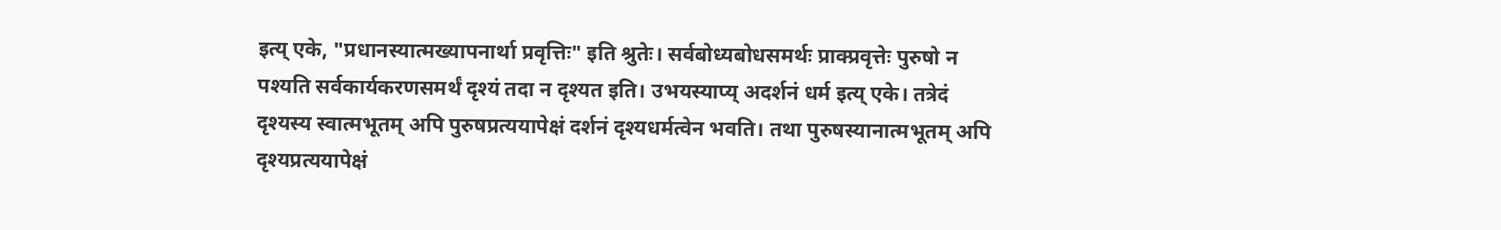इत्य् एके, "प्रधानस्यात्मख्यापनार्था प्रवृत्तिः" इति श्रुतेः। सर्वबोध्यबोधसमर्थः प्राक्प्रवृत्तेः पुरुषो न पश्यति सर्वकार्यकरणसमर्थं दृश्यं तदा न दृश्यत इति। उभयस्याप्य् अदर्शनं धर्म इत्य् एके। तत्रेदं दृश्यस्य स्वात्मभूतम् अपि पुरुषप्रत्ययापेक्षं दर्शनं दृश्यधर्मत्वेन भवति। तथा पुरुषस्यानात्मभूतम् अपि दृश्यप्रत्ययापेक्षं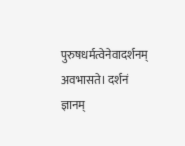पुरुषधर्मत्वेनेवादर्शनम् अवभासते। दर्शनं ज्ञानम्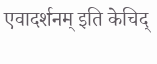एवादर्शनम् इति केचिद्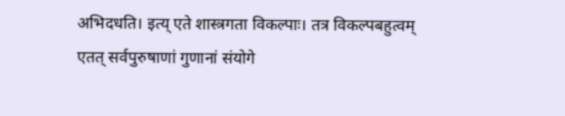अभिदधति। इत्य् एते शास्त्रगता विकल्पाः। तत्र विकल्पबहुत्वम् एतत् सर्वपुरुषाणां गुणानां संयोगे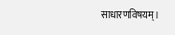साधारणविषयम्।